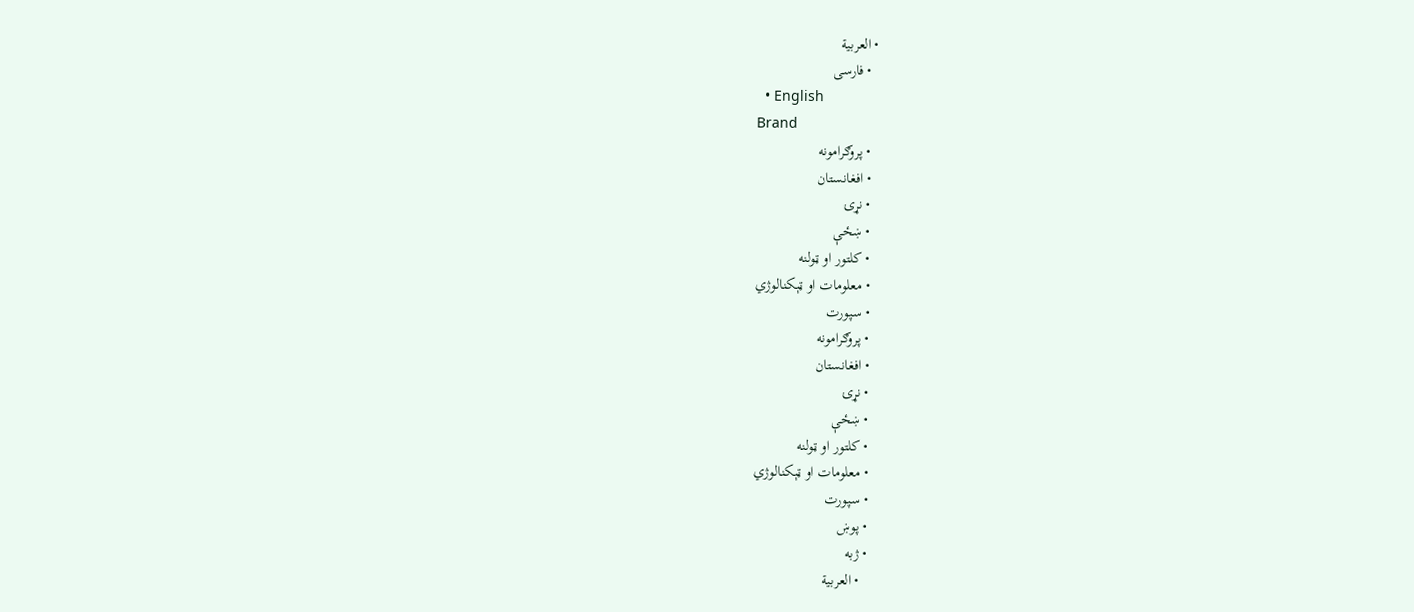• العربية
  • فارسی
  • English
Brand
  • پروګرامونه
  • افغانستان
  • نړۍ
  • ښځې
  • کلتور او ټولنه
  • معلومات او ټېکنالوژي
  • سپورت
  • پروګرامونه
  • افغانستان
  • نړۍ
  • ښځې
  • کلتور او ټولنه
  • معلومات او ټېکنالوژي
  • سپورت
  • پوښ
  • ژبه
    • العربية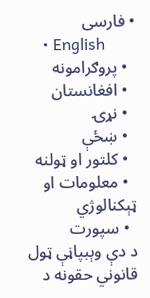• فارسی
    • English
  • پروګرامونه
  • افغانستان
  • نړۍ
  • ښځې
  • کلتور او ټولنه
  • معلومات او ټېکنالوژي
  • سپورت
د دې وېبپاڼې ټول قانوني حقونه د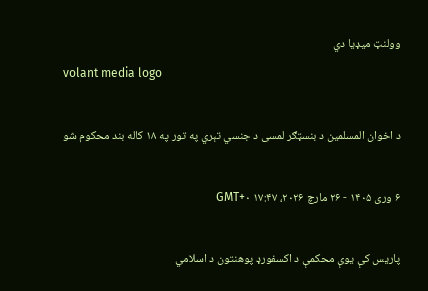وولنټ میډیا دي
volant media logo

د اخوان المسلمین د بنسټګر لمسی د جنسي تېري په تور په ۱۸ کاله بند محکوم شو

۶ وری ۱۴۰۵ - ۲۶ مارچ ۲۰۲۶، ۱۷:۴۷ GMT+۰

پاریس کې یوې محکمې د اکسفورډ پوهنتون د اسلامي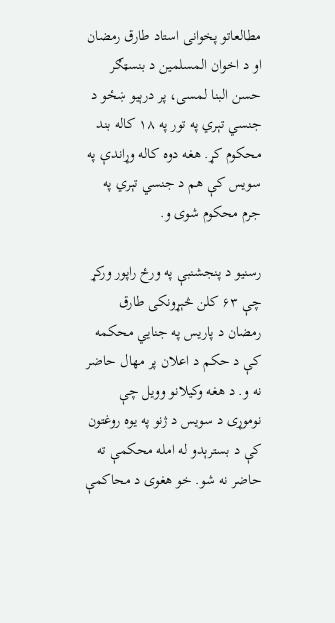مطالعاتو پخوانی استاد طارق رمضان او د اخوان المسلمین د بنسټګر حسن البنا لمسی، پر درېیو ښځو د جنسي تېري په تور په ۱۸ کاله بند محکوم کړ. هغه دوه کاله وړاندې په سویس کې هم د جنسي تېري په جرم محکوم شوی و.

رسنیو د پنجشنبې په ورځ راپور ورکړ چې ۶۳ کلن څېړونکی طارق رمضان د پاریس په جنایي محکمه کې د حکم د اعلان پر مهال حاضر نه و. د هغه وکیلانو وویل چې نوموړی د سویس د ژنو په یوه روغتون کې د بسترېدو له امله محکمې ته حاضر نه شو. خو هغوی د محاکمې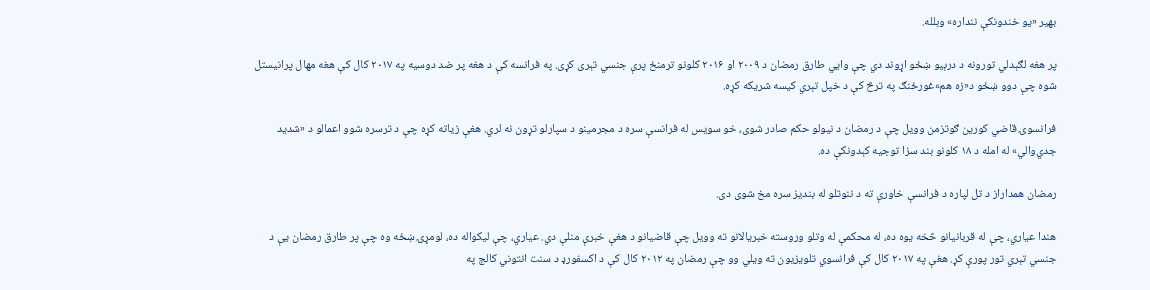بهیر «یو خندونکې ننداره» وبلله.

پر هغه لګېدلي تورونه د درېیو ښځو اړوند دي چې وایي طارق رمضان د ۲۰۰۹ او ۲۰۱۶ کلونو ترمنځ پرې جنسي تېری کړی. په فرانسه کې د هغه پر ضد دوسیه په ۲۰۱۷ کال کې هغه مهال پرانیستل شوه چې دوو ښځو د«زه هم»غورځنګ په ترڅ کې د خپل تېري کیسه شریکه کړه.

فرانسوۍ قاضي کورین ګوتزمن وویل چې د رمضان د نیولو حکم صادر شوی، خو سویس له فرانسې سره د مجرمینو د سپارلو تړون نه لري. هغې زیاته کړه چې د ترسره شوو اعمالو د «شدید جدي‌والي» له امله د ۱۸ کلونو بند سزا توجیه کېدونکې ده.

رمضان همداراز د تل لپاره د فرانسې خاورې ته د ننوتلو له بندیز سره مخ شوی دی.

هندا عیاري، چې له قربانیانو څخه یوه ده، له محکمې له وتلو وروسته خبریالانو ته وویل چې قاضیانو د هغې خبرې منلې دي. عیاري، چې لیکواله ده، لومړۍ ښځه وه چې پر طارق رمضان یې د جنسي تېري تور پورې کړ. هغې په ۲۰۱۷ کال کې فرانسوي تلویزیون ته ویلي وو چې رمضان په ۲۰۱۲ کال کې د اکسفورډ د سنت انتوني کالج په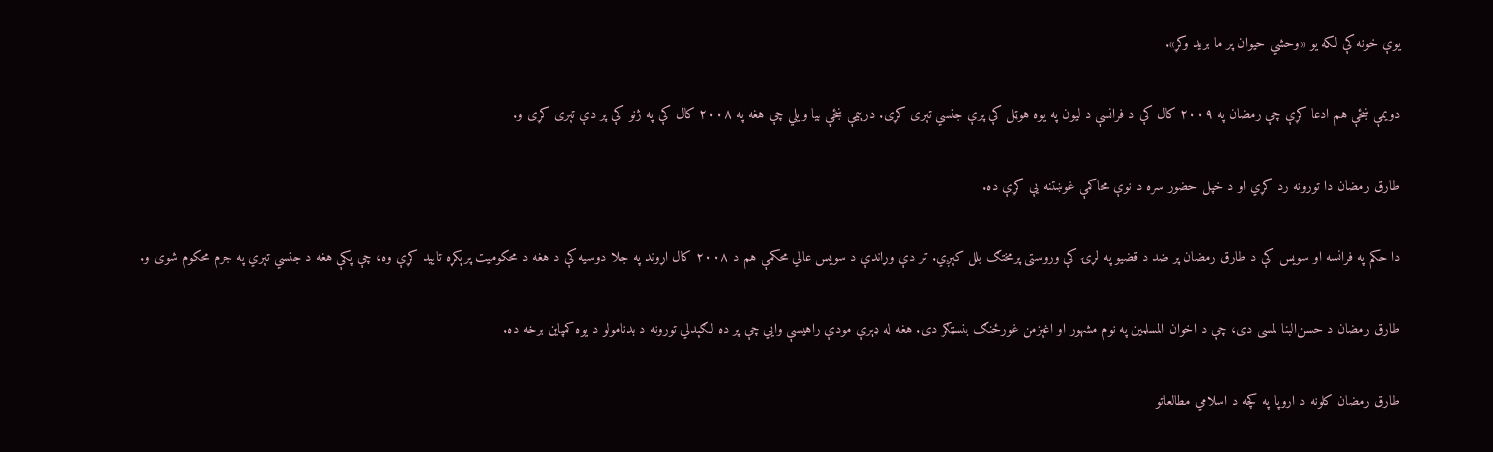یوې خونه کې لکه یو «وحشي حیوان پر ما برید وکړ».

دویمې ښځې هم ادعا کړې چې رمضان په ۲۰۰۹ کال کې د فرانسې د لیون په یوه هوټل کې پرې جنسي تېری کړی. درېیمې ښځې بیا ویلي چې هغه په ۲۰۰۸ کال کې په ژنو کې پر دې تېری کړی و.

طارق رمضان دا تورونه رد کړي او د خپل حضور سره د نوې محاکمې غوښتنه یې کړې ده.

دا حکم په فرانسه او سویس کې د طارق رمضان پر ضد د قضیو په لړۍ کې وروستی پرمختګ بلل کېږي. تر دې وړاندې د سویس عالي محکمې هم د ۲۰۰۸ کال اړوند په جلا دوسیه کې د هغه د محکومیت پرېکړه تایید کړې وه، چې پکې هغه د جنسي تېري په جرم محکوم شوی و.

طارق رمضان د حسن‌البنا لمسی دی، چې د اخوان المسلمین په نوم مشهور او اغېزمن غورځنګ بنسټګر دی. هغه له ډېرې مودې راهیسې وایي چې پر ده لګېدلي تورونه د بدنامولو د یوه کمپاین برخه ده.

طارق رمضان کلونه د اروپا په کچه د اسلامي مطالعاتو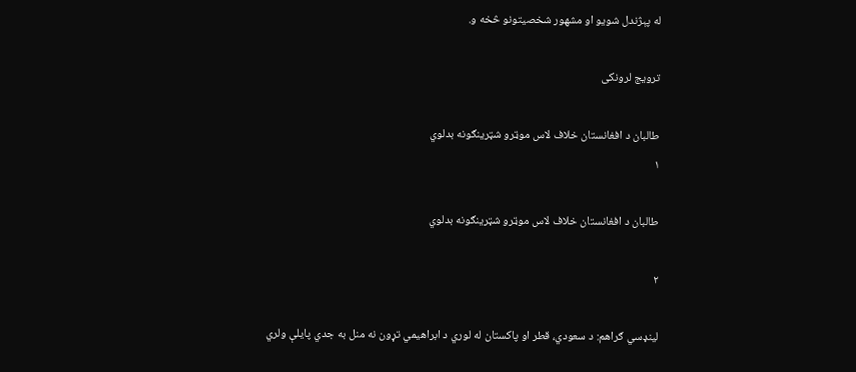له پېژندل شویو او مشهور شخصیتونو څخه و.

ترویج لرونکی

طالبان د افغانستان خلاف لاس موټرو شټرینګونه بدلوي
۱

طالبان د افغانستان خلاف لاس موټرو شټرینګونه بدلوي

۲

لينډسي ګراهم: د سعودي، قطر او پاکستان له لوري د ابراهیمي تړون نه منل به جدي پایلې ولري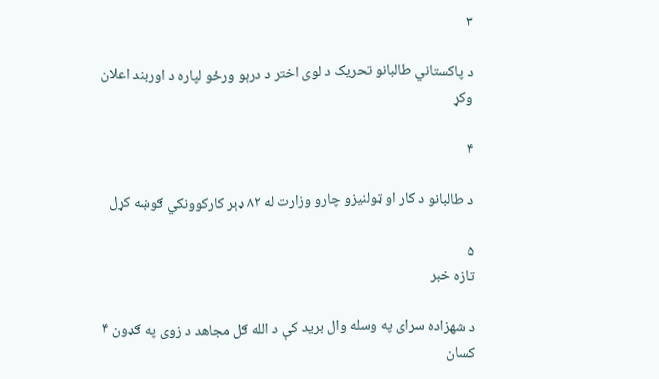۳

د پاکستاني طالبانو تحریک د لوی اختر د درېو ورځو لپاره د اوربند اعلان وکړ

۴

د طالبانو د کار او ټولنیزو چارو وزارت له ۸۲ ډېر کارکوونکي ګوښه کړل

۵
تازه خبر

د شهزاده سرای په وسله وال برید کې د الله ګل مجاهد د زوی په ګډون ۴ کسان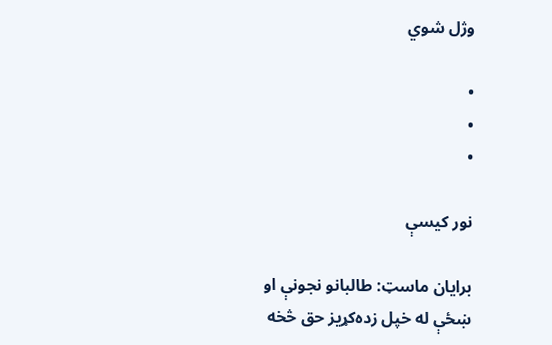وژل شوي

•
•
•

نور کیسې

برایان ماسټ: طالبانو نجونې او ښځې له خپل زده‌کړیز حق څخه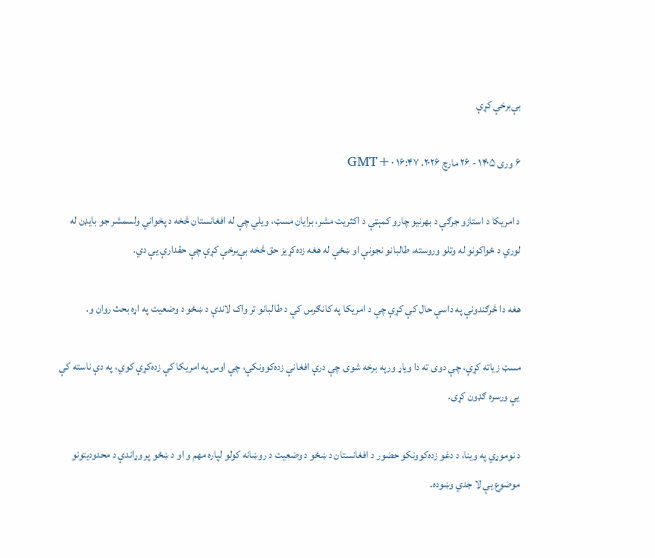بې‌برخې کړې

۶ وری ۱۴۰۵ - ۲۶ مارچ ۲۰۲۶، ۱۶:۴۷ GMT+۰

د امریکا د استازو جرګې د بهرنیو چارو کمېټې د اکثریت مشر، برایان مسټ، ویلي چې له افغانستان څخه د پخواني ولسمشر جو بایډن له لوري د ځواکونو له وتلو وروسته، طالبانو نجونې او ښځې له هغه زده‌کړیز حق څخه بې‌برخې کړې چې حقدارې یې دي.

هغه دا څرګندونې په داسې حال کې کړې چې د امریکا په کانګرس کې د طالبانو تر واک لاندې د ښځو د وضعیت په اړه بحث روان و.

مسټ زیاته کړې، چې دوی ته دا ویاړ ورپه برخه شوی چې درې افغانې زده‌کوونکې، چې اوس په امریکا کې زده‌کړې کوي، په دې ناسته کې یې ورسره ګډون کړی.

د نوموړي په وینا، د دغو زده‌کوونکو حضور د افغانستان د ښځو د وضعیت د روښانه کولو لپاره مهم و او د ښځو پر وړاندې د محدودیتونو موضوع یې لا جدي وښوده.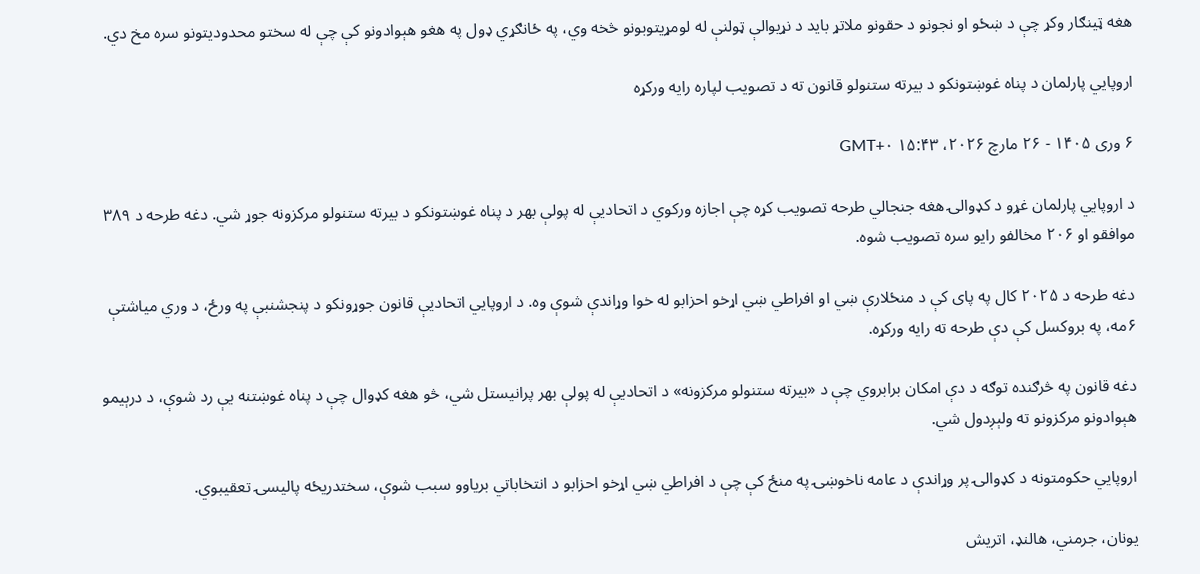هغه ټینګار وکړ چې د ښځو او نجونو د حقونو ملاتړ باید د نړیوالې ټولنې له لومړیتوبونو څخه وي، په ځانګړي ډول په هغو هېوادونو کې چې له سختو محدودیتونو سره مخ دي.

اروپایي پارلمان د پناه غوښتونکو د بیرته ستنولو قانون ته د تصویب لپاره رایه ورکړه

۶ وری ۱۴۰۵ - ۲۶ مارچ ۲۰۲۶، ۱۵:۴۳ GMT+۰

د اروپایي پارلمان غړو د کډوالۍ هغه جنجالي طرحه تصویب کړه چې اجازه ورکوي د اتحادیې له پولې بهر د پناه غوښتونکو د بیرته ستنولو مرکزونه جوړ شي. دغه طرحه د ۳۸۹ موافقو او ۲۰۶ مخالفو رایو سره تصویب شوه.

دغه طرحه د ۲۰۲۵ کال په پای کې د منځلارې ښي او افراطي ښي اړخو احزابو له خوا وړاندې شوې وه. د اروپايي اتحادیې قانون جوړونکو د پنجشنبې په ورځ، د وري میاشتې ۶مه، په بروکسل کې دې طرحه ته رایه ورکړه.

دغه قانون په څرګنده توګه د دې امکان برابروي چې د «بیرته ستنولو مرکزونه» د اتحادیې له پولې بهر پرانیستل شي، څو هغه کډوال چې د پناه غوښتنه یې رد شوې، د درېیمو هېوادونو مرکزونو ته ولېږدول شي.

اروپايي حکومتونه د کډوالۍ پر وړاندې د عامه ناخوښۍ په منځ کې چې د افراطي ښي اړخو احزابو د انتخاباتي بریاوو سبب شوې، سختدریځه پالیسۍ تعقیبوي.

یونان، جرمني، هالنډ، اتریش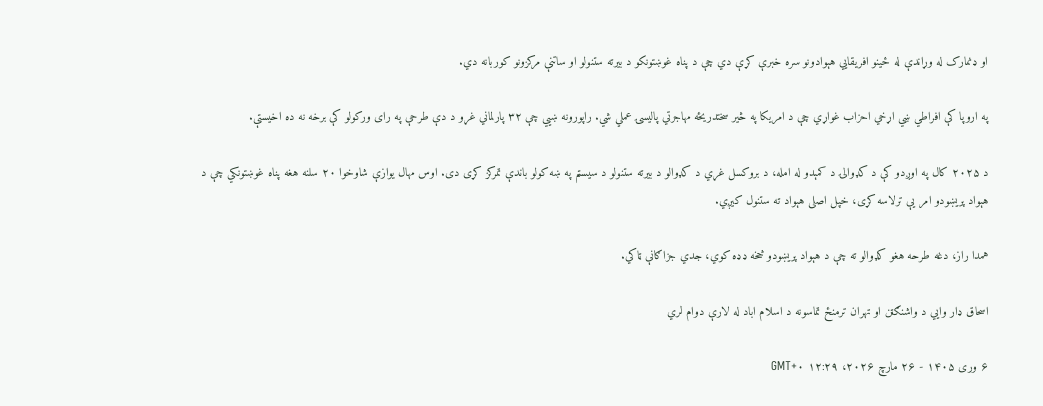او ډنمارک له وړاندې له ځینو افریقایي هېوادونو سره خبرې کړې دي چې د پناه غوښتونکو د بیرته ستنولو او ساتنې مرکزونو کوربانه دي.

په اروپا کې افراطي ښي اړخي احزاب غواړي چې د امریکا په څیر سختدریځه مهاجرتي پالیسۍ عملي شي. راپورونه ښيي چې ۳۲ پارلماني غړو د دې طرحې په رای ورکولو کې برخه نه ده اخیستې.

د ۲۰۲۵ کال په اوږدو کې د کډوالۍ د کمېدو له امله، د بروکسل غړي د کډوالو د بیرته ستنولو د سیستم په ښه کولو باندې تمرکز کړی دی. اوس مهال یوازې شاوخوا ۲۰ سلنه هغه پناه غوښتونکي چې د هېواد پریښودو امر یې ترلاسه کړی، خپل اصلی هېواد ته ستنول کیږي.

همدا راز، دغه طرحه هغو کډوالو ته چې د هېواد پریښودو څخه ډډه کوي، جدي جزاګانې ټاکي.

اسحاق ډار وایي د واشنګټن او تهران ترمنځ تماسونه د اسلام اباد له لارې دوام لري

۶ وری ۱۴۰۵ - ۲۶ مارچ ۲۰۲۶، ۱۲:۲۹ GMT+۰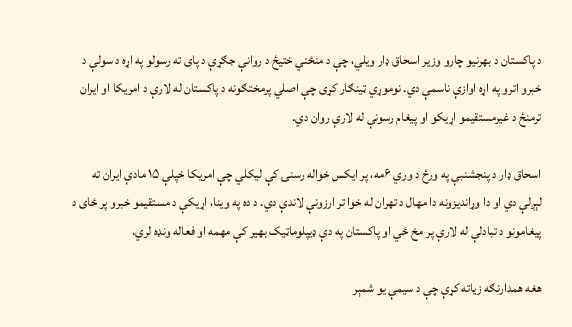د پاکستان د بهرنیو چارو وزیر اسحاق ډار ویلي، چې د منځني ختیځ د روانې جګړې د پای ته رسولو په اړه د سولې د خبرو اترو په اړه اوازې ناسمې دي. نوموړي ټینګار کړی چې اصلي پرمختګونه د پاکستان له لارې د امریکا او ایران ترمنځ د غیرمستقیمو اړیکو او پیغام‌ رسونې له لارې روان دي.

اسحاق ډار د پنجشنبې په ورځ د وري ۶مه، پر ایکس خواله رسنۍ کې لیکلي چې امریکا خپلې ۱۵ مادې ایران ته لېږلې دي او دا وړاندیزونه دا مهال د تهران له خوا تر ارزونې لاندې دي. د ده په وینا، اړیکې د مستقیمو خبرو پر ځای د پیغامونو د تبادلې له لارې پر مخ ځي او پاکستان په دې ډیپلوماټیک بهیر کې مهمه او فعاله ونډه لري.

هغه همدارنګه زیاته کړې چې د سیمې یو شمېر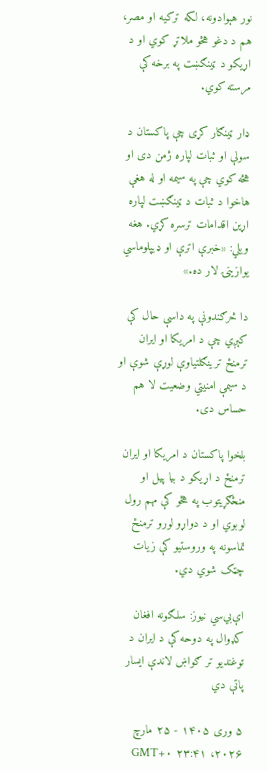نور هېوادونه، لکه ترکیه او مصر، هم د دغو هڅو ملاتړ کوي او د اړیکو د ټینګښت په برخه کې مرسته کوي.

ډار ټینګار کړی چې پاکستان د سولې او ثبات لپاره ژمن دی او هڅه کوي چې په سیمه او له هغې هاخوا د ثبات د ټینګښت لپاره اړین اقدامات ترسره کړي. هغه ویلي: «خبرې اترې او ډیپلوماسي یوازینۍ لار ده.»

دا څرګندونې په داسې حال کې کېږي چې د امریکا او ایران ترمنځ ترینګلتیاوې لوړې شوې او د سیمې امنیتي وضعیت لا هم حساس دی.

بلخوا پاکستان د امریکا او ایران ترمنځ د اړیکو د بیا پیل او منځګړیتوب په هڅو کې مهم رول لوبوي او د دواړو لورو ترمنځ تماسونه په وروستیو کې زیات چټک شوي دي.

اې‌بي‌سي نیوز: سلګونه افغان کډوال په دوحه کې د ایران د توغندیو تر ګواښ لاندې ایسار پاتې دي

۵ وری ۱۴۰۵ - ۲۵ مارچ ۲۰۲۶، ۲۳:۴۱ GMT+۰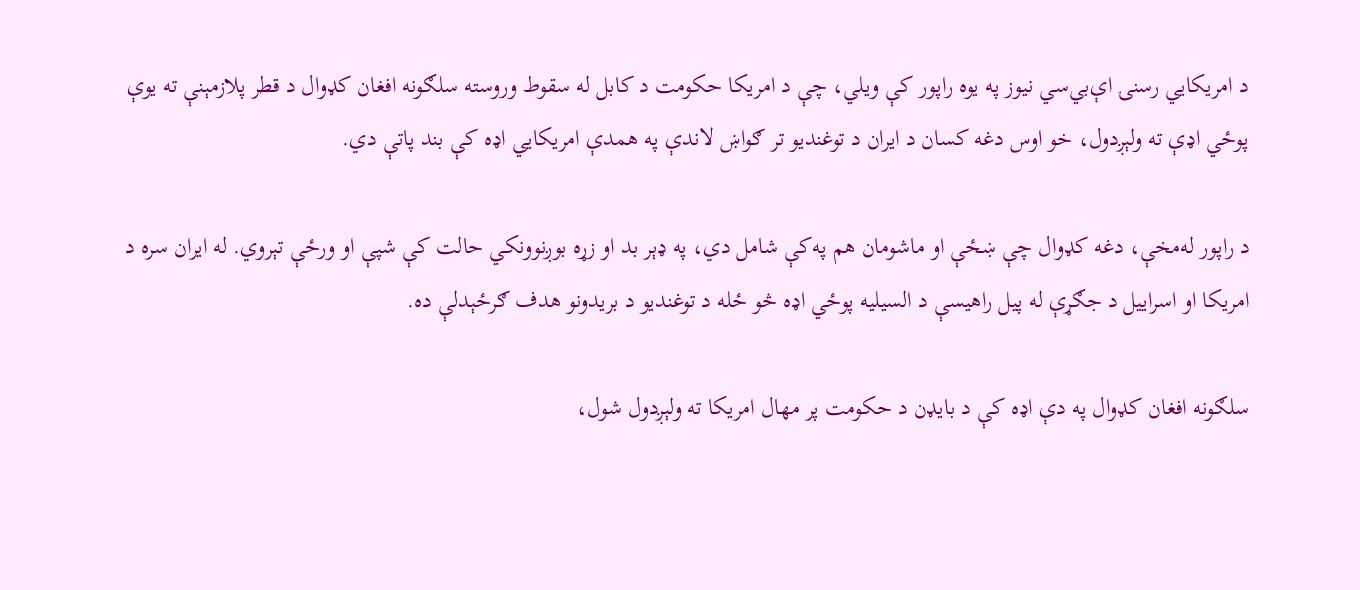د امریکايي رسنۍ اې‌بي‌سي نیوز په یوه راپور کې ویلي، چې د امریکا حکومت د کابل له سقوط وروسته سلګونه افغان کډوال د قطر پلازمېنې ته یوې پوځي اډې ته ولېږدول، خو اوس دغه کسان د ایران د توغندیو تر ګواښ لاندې په همدې امریکايي اډه کې بند پاتې دي.

د راپور له‌مخې، دغه کډوال چې ښځې او ماشومان هم په‌کې شامل دي، په ډېر بد او زړه بوږنوونکي حالت کې شپې او ورځې تېروي. له ایران سره د امریکا او اسراییل د جګړې له پیل راهیسې د السیلیه پوځي اډه څو ځله د توغندیو د بریدونو هدف ګرځېدلې ده.

سلګونه افغان کډوال په دې اډه کې د بایډن د حکومت پر مهال امریکا ته ولېږدول شول،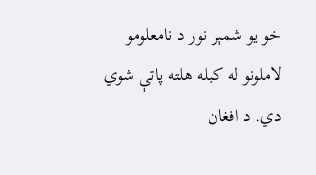خو یو شمېر نور د نامعلومو لاملونو له کبله هلته پاتې شوي دي. د افغان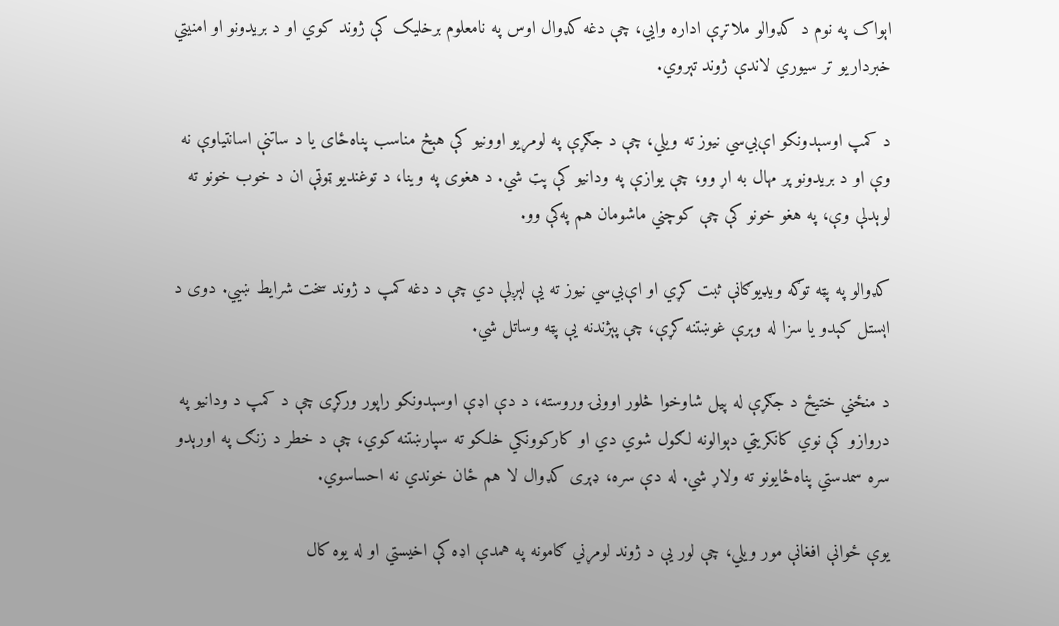اېواک په نوم د کډوالو ملاتړې اداره وایي، چې دغه کډوال اوس په نامعلوم برخلیک کې ژوند کوي او د بریدونو او امنیتي خبرداریو تر سیوري لاندې ژوند تېروي.

د کمپ اوسېدونکو اې‌بي‌سي نیوز ته ویلي، چې د جګړې په لومړیو اوونیو کې هېڅ مناسب پناه‌ځای یا د ساتنې اسانتیاوې نه وې او د بریدونو پر مهال به اړ وو، چې یوازې په ودانیو کې پټ شي. د هغوی په وینا، د توغندیو ټوټې ان د خوب خونو ته لوېدلې وې، په هغو خونو کې چې کوچني ماشومان هم په‌کې وو.

کډوالو په پټه توګه ویډیوګانې ثبت کړي او اې‌بي‌سي نیوز ته یې لېږلې دي چې د دغه کمپ د ژوند سخت شرایط ښيي. دوی د اېستل کېدو یا سزا له وېرې غوښتنه کړې، چې پېژندنه یې پټه وساتل شي.

د منځني ختیځ د جګړې له پیل شاوخوا څلور اوونۍ وروسته، د دې اډې اوسېدونکو راپور ورکړی چې د کمپ د ودانیو په دروازو کې نوي کانکریټي دېوالونه لګول شوي دي او کارکوونکي خلکو ته سپارښتنه کوي، چې د خطر د زنګ په اورېدو سره سمدستي پناه‌ځایونو ته ولاړ شي. له دې سره، ډېری کډوال لا هم ځان خوندي نه احساسوي.

یوې ځوانې افغانې مور ویلي، چې لور یې د ژوند لومړني ګامونه په همدې اډه کې اخیستي او له یوه کال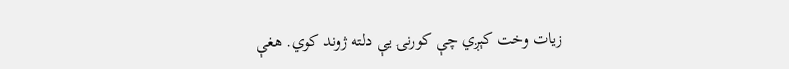زیات وخت کېږي چې کورنۍ یې دلته ژوند کوي. هغې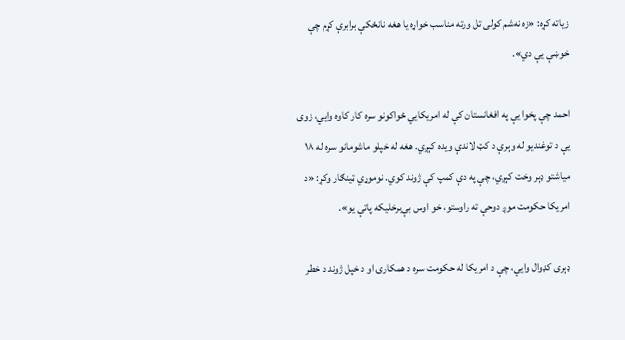زیاته کړه: «زه نه‌شم کولی تل ورته مناسب خواړه یا هغه نانځکې برابرې کړم چې خوښې یې دي».

احمد چې پخوا یې په افغانستان کې له امریکايي ځواکونو سره کار کاوه وایي، زوی یې د توغندیو له وېرې د کټ لاندې ویده کېږي. هغه له خپلو ماشومانو سره له ۱۸ میاشتو ډېر وخت کېږي، چې په دې کمپ کې ژوند کوي. نوموړي ټینګار وکړ: «د امریکا حکومت موږ دوحې ته راوستو، خو اوس بې‌برخلیکه پاتې یو».

ډېری کډوال وایي، چې د امریکا له حکومت سره د همکارۍ او د خپل ژوند د خطر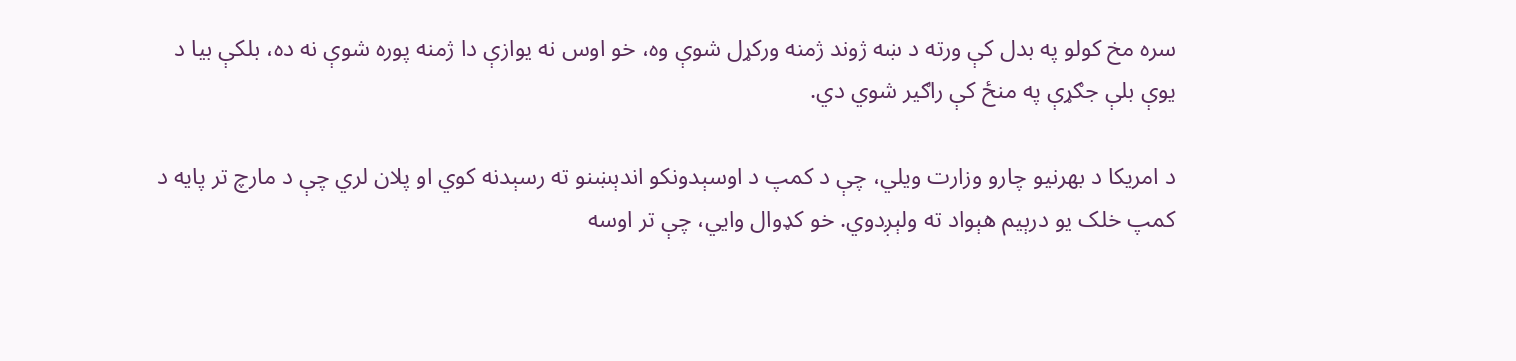سره مخ کولو په بدل کې ورته د ښه ژوند ژمنه ورکړل شوې وه، خو اوس نه یوازې دا ژمنه پوره شوې نه ده، بلکې بیا د یوې بلې جګړې په منځ کې راګیر شوي دي.

د امریکا د بهرنیو چارو وزارت ویلي، چې د کمپ د اوسېدونکو اندېښنو ته رسېدنه کوي او پلان لري چې د مارچ تر پایه د کمپ خلک یو درېیم هېواد ته ولېږدوي. خو کډوال وایي، چې تر اوسه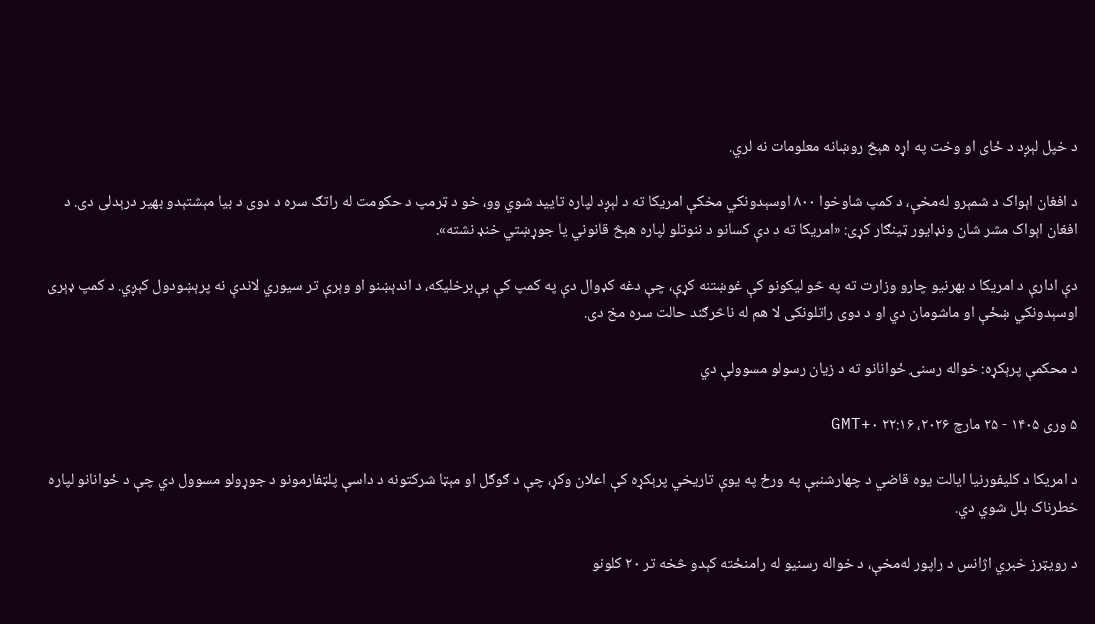د خپل لېږد د ځای او وخت په اړه هېڅ روښانه معلومات نه لري.

د افغان اېواک د شمېرو له‌مخې، د کمپ شاوخوا ۸۰۰ اوسېدونکي مخکې امریکا ته د لېږد لپاره تایید شوي وو، خو د ټرمپ د حکومت له راتګ سره د دوی د بیا مېشتېدو بهیر درېدلی دی. د افغان اېواک مشر شان ونډایور ټینګار کړی: «امریکا ته د دې کسانو د ننوتلو لپاره هېڅ قانوني یا جوړښتي خنډ نشته».

دې ادارې د امریکا د بهرنیو چارو وزارت ته په څو لیکونو کې غوښتنه کړې، چې دغه کډوال دې په کمپ کې بې‌برخلیکه، د اندېښنو او وېرې تر سیوري لاندې نه پرېښودول کېږي. د کمپ ډېری اوسېدونکي ښځې او ماشومان دي او د دوی راتلونکی لا هم له ناڅرګند حالت سره مخ دی.

د محکمې پرېکړه: خواله رسنۍ ځوانانو ته د زیان رسولو مسوولې دي

۵ وری ۱۴۰۵ - ۲۵ مارچ ۲۰۲۶، ۲۲:۱۶ GMT+۰

د امریکا د کلیفورنیا ایالت یوه قاضي د چهارشنبې په ورځ په یوې تاریخي پرېکړه کې اعلان وکړ، چې د ګوګل او مېټا شرکتونه د داسې پلټفارمونو د جوړولو مسوول دي چې د ځوانانو لپاره خطرناک بلل شوي دي.

د رویټرز خبري اژانس د راپور له‌مخې، د خواله رسنیو له رامنځته کېدو څخه تر ۲۰ کلونو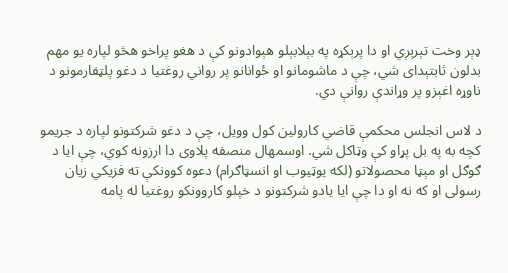ډېر وخت تېرېږي او دا پرېکړه په بېلابېلو هېوادونو کې د هغو پراخو هڅو لپاره یو مهم بدلون ثابتېدای شي، چې د ماشومانو او ځوانانو پر رواني روغتیا د دغو پلټفارمونو د ناوړه اغېزو پر وړاندې روانې دي.

د لاس انجلس محکمې قاضي کارولین کول وویل، چې د دغو شرکتونو لپاره د جریمو کچه به په بل پړاو کې وټاکل شي. اوسمهال منصفه پلاوی دا ارزونه کوي، چې ایا د ګوګل او مېټا محصولاتو (لکه یوټیوب او انسټاګرام) دعوه کوونکې ته فزیکي زیان رسولی او که نه او دا چې ایا یادو شرکتونو د خپلو کاروونکو روغتیا له پامه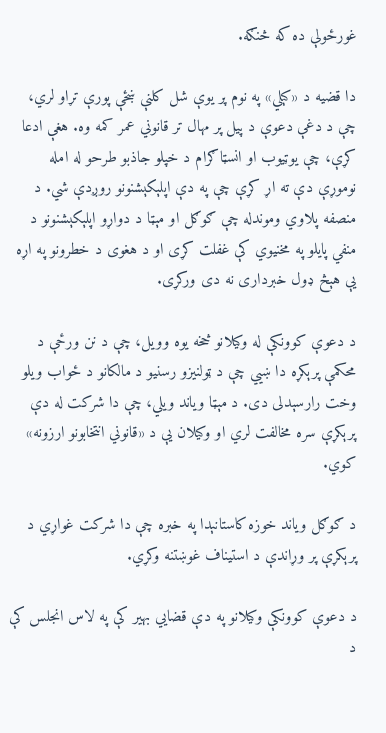غورځولې ده که څنګه.

دا قضیه د «کېلي» په نوم پر یوې شل کلنې ښځې پورې تړاو لري، چې د دغې دعوې د پیل پر مهال تر قانوني عمر کمه وه. هغې ادعا کړې، چې یوټیوب او انسټاګرام د خپلو جاذبو طرحو له امله نوموړې دې ته اړ کړې چې په دې اپلېکېشنونو روږدې شي. د منصفه پلاوي وموندله چې ګوګل او مېټا د دواړو اپلېکېشنونو د منفي پایلو په مخنیوي کې غفلت کړی او د هغوی د خطرونو په اړه یې هېڅ ډول خبرداری نه دی ورکړی.

د دعوې کوونکې له وکیلانو څخه یوه وویل، چې د نن ورځې د محکمې پرېکړه دا ښيي چې د ټولنیزو رسنیو د مالکانو د ځواب ویلو وخت رارسېدلی دی. د مېټا ویاند ویلي، چې دا شرکت له دې پرېکړې سره مخالفت لري او وکیلان یې د «قانوني انتخابونو ارزونه» کوي.

د ګوګل ویاند خوزه کاستانېدا په خبره چې دا شرکت غواړي د پرېکړې پر وړاندې د استیناف غوښتنه وکړي.

د دعوې کوونکې وکیلانو په دې قضايي بهیر کې په لاس انجلس کې د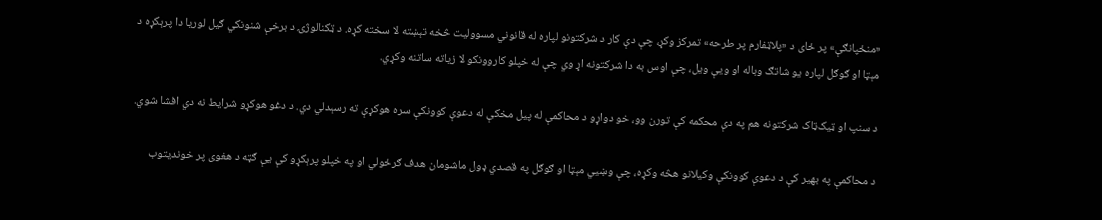«منځپانګې» پر ځای د «پلاټفارم پر طرحه» تمرکز وکړ، چې دې کار د شرکتونو لپاره له قانوني مسوولیت څخه تېښته لا سخته کړه. د ټکنالوژۍ د برخې شنونکي ګیل لوریا دا پرېکړه د مېټا او ګوګل لپاره یو شاتګ وباله او ویې ویل، چې اوس به دا شرکتونه اړ وي چې له خپلو کاروونکو لا زیاته ساتنه وکړي.

د سنپ او ټیک‌ټاک شرکتونه هم په دې محکمه کې تورن وو، خو دواړو د محاکمې له پیل مخکې له دعوې کوونکې سره هوکړې ته رسېدلي دي. د دغو هوکړو شرایط نه دي افشا شوي.

د محاکمې په بهیر کې د دعوې کوونکې وکیلانو هڅه وکړه، چې وښيي مېټا او ګوګل په قصدي ډول ماشومان هدف ګرځولي او په خپلو پرېکړو کې یې ګټه د هغوی پر خوندیتوب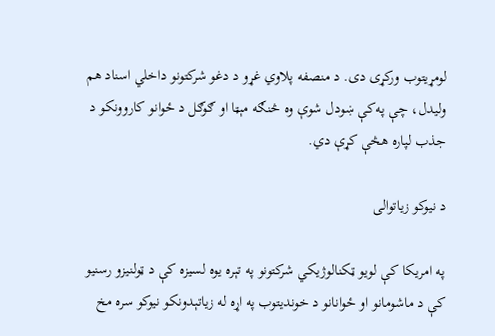لومړیتوب ورکړی دی. د منصفه پلاوي غړو د دغو شرکتونو داخلي اسناد هم ولیدل، چې په‌کې ښودل شوې وه څنګه مېټا او ګوګل د ځوانو کاروونکو د جذب لپاره هڅې کړې دي.

د نیوکو زیاتوالی

په امریکا کې لویو ټکنالوژیکي شرکتونو په تېره یوه لسیزه کې د ټولنیزو رسنیو کې د ماشومانو او ځوانانو د خوندیتوب په اړه له زیاتېدونکو نیوکو سره مخ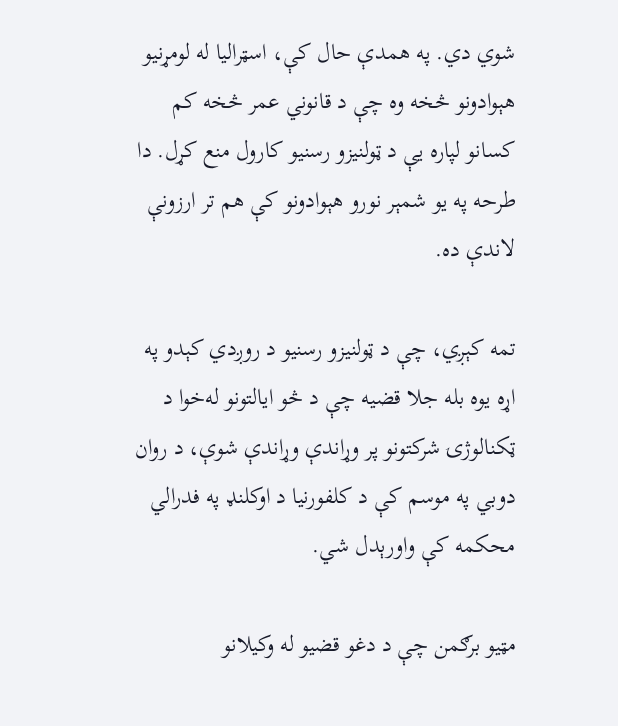شوي دي. په همدې حال کې، اسټرالیا له لومړنیو هېوادونو څخه وه چې د قانوني عمر څخه کم کسانو لپاره یې د ټولنیزو رسنیو کارول منع کړل. دا طرحه په یو شمېر نورو هېوادونو کې هم تر ارزونې لاندې ده.

تمه کېږي، چې د ټولنیزو رسنیو د روږدي کېدو په اړه یوه بله جلا قضیه چې د څو ایالتونو له‌خوا د ټکنالوژۍ شرکتونو پر وړاندې وړاندې شوې، د روان دوبي په موسم کې د کلفورنیا د اوکلنډ په فدرالي محکمه کې واورېدل شي.

مټیو برګمن چې د دغو قضیو له وکیلانو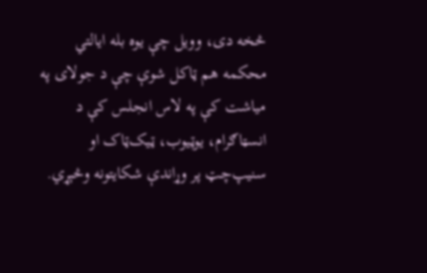څخه دی، وویل چې یوه بله ایالتي محکمه هم ټاکل شوې چې د جولای په میاشت کې په لاس انجلس کې د انسټاګرام، یوټیوب، ټیک‌ټاک او سنیپ‌چټ پر وړاندې شکایتونه وڅېړي.